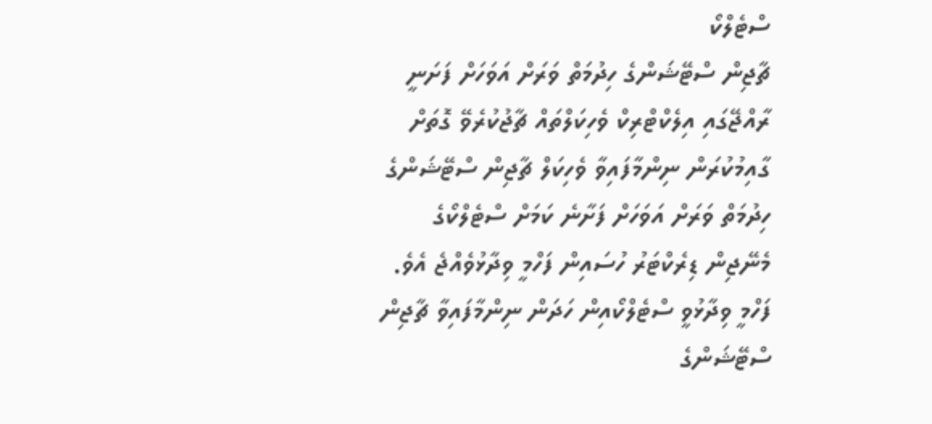ސްޓެލްކޯ
ޗާޖިން ސްޓޭޝަންގެ ހިދުމަތް ވަރަށް އަވަހަށް ފަށަނީ
ރާއްޖޭގައި އިލެކްޓްރިކް ވެހިކަލްތައް ޗާޖުކުރެވޭ ގޮތަށް ގާއިމުކުރަން ނިންމާފައިވާ ވެހިކަލް ޗާޖިން ސްޓޭޝަންގެ ހިދުމަތް ވަރަށް އަވަހަށް ފަށާނެ ކަމަށް ސްޓެލްކޯގެ މެނޭޖިން ޑިރެކްޓަރު ހުސައިން ފަހްމީ ވިދާޅުވެއްޖެ އެވެ.
ފަހްމީ ވިދާޅުވީ ސްޓެލްކޯއިން ހަދަން ނިންމާފައިވާ ޗާޖިން ސްޓޭޝަންގެ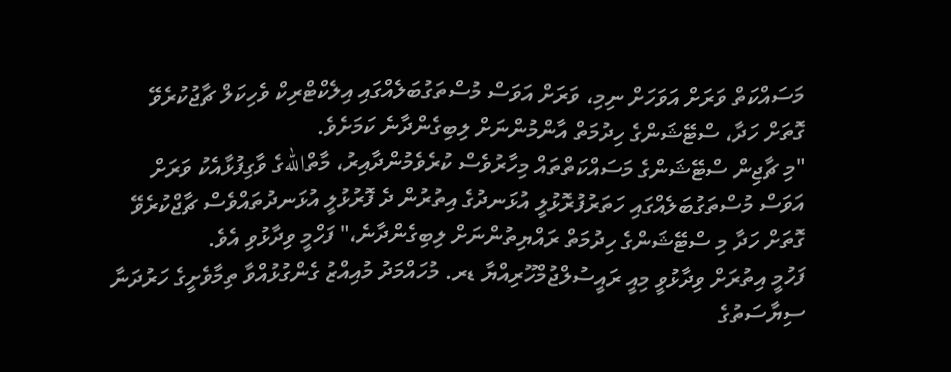މަސައްކަތް ވަރަށް އަވަހަށް ނިމި، ވަރަށް އަވަސް މުސްތަގުބަލެއްގައި އިލެކްޓްރިކް ވެހިކަލް ޗާޖުކުރެވޭ ގޮތަށް ހަދާ، ސްޓޭޝަންގެ ހިދުމަތް އާންމުންނަށް ލިބިގެންދާނެ ކަމަށެވެ.
"މި ޗާޖިން ސްޓޭޝަންގެ މަސައްކަތްތައް މިހާރުވެސް ކުރެވެމުންދާއިރު، މާތްاللهގެ ވާގިފުޅާއެކު ވަރަށް އަވަސް މުސްތަގުބަލެއްގައި ހަތަރުފުރޮޅުލީ އުޅަނދުގެ އިތުރުން ދެ ފޮރުޅުލީ އުޅަނދުތައްވެސް ޗާޖްކުރެވޭ ގޮތަށް ހަދާ މި ސްޓޭޝަންގެ ހިދުމަތް ރައްޔިތުންނަށް ލިބިގެންދާނެ،" ފަހްމީ ވިދާޅުވި އެވެ.
ފަހުމީ އިތުރަށް ވިދާޅުވީ މިއީ ރައީސުލްޖުމްހޫރިއްޔާ ޑރ. މުހައްމަދު މުއިއްޒު ގެންގުޅުއްވާ ތިމާވެށީގެ ހަރުދަނާ ސިޔާސަތުގެ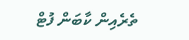ތެރެއިން ކާބަން ފުޓް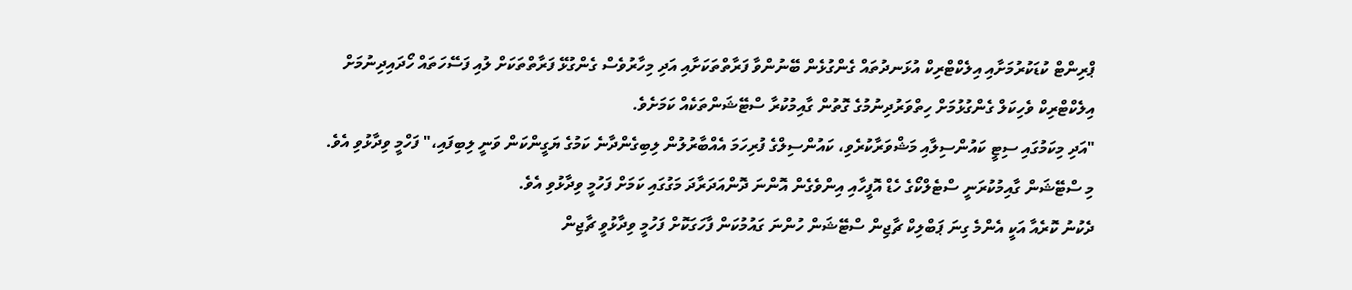ޕްރިންޓް ކުޑަކުރުމަށާއި އިލެކްޓްރިކް އުޅަނދުތައް ގެންގުޅެން ބޭނުންވާ ފަރާތްތަކަށާއި އަދި މިހާރުވެސް ގެންގުޅޭ ފަރާތްތަކަށް ލުއި ފަސޭހަތައް ހޯދައިދިނުމަށް އިލެކްޓްރިކް ވެހިކަލް ގެންގުޅުމަށް ހިތްވަރުދިނުމުގެ ގޮތުން ގާއިމުކުރާ ސްޓޭޝަންތަކެއް ކަމަށެވެ.
"އަދި މިކަމުގައި ސިޓީ ކައުންސިލާއި މަޝްވަރާކުރެވި، ކައުންސިލްގެ ފުރިހަމަ އެއްބާރުލުން ލިބިގެންދާނެ ކަމުގެ ޔަގީންކަން ވަނީ ލިބިފައި،" ފަހްމީ ވިދާޅުވި އެވެ.
މި ސްޓޭޝަން ގާއިމުކުރަނީ ސްޓެލްކޯގެ ހެޑް އޮފީހާއި އިންވެގެން އޮންނަ ދޮންއަދަރާދަ މަގުގައި ކަމަށް ފަހުމީ ވިދާޅުވި އެވެ.
ދެކުނު ކޮރެއާ އަކީ އެންމެ ގިނަ ޕަބްލިކް ޗާޖިން ސްޓޭޝަން ހުންނަ ގައުމުކަން ފާހަގަކޮށް ފަހުމީ ވިދާޅުވީ ޗާޖިން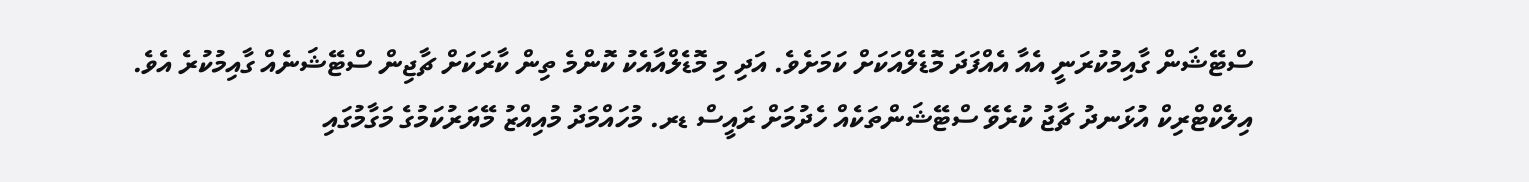ސްޓޭޝަން ގާއިމުކުރަނީ އެއާ އެއްފަދަ މޮޑެލްއަކަށް ކަމަށެވެ. އަދި މި މޮޑެލްއާއެކު ކޮންމެ ތިން ކާރަކަށް ޗާޖިން ސްޓޭޝަނެއް ގާއިމުކުރެ އެވެ.
އިލެކްޓްރިކް އުޅަނދު ޗާޖު ކުރެވޭ ސްޓޭޝަންތަކެއް ހެދުމަށް ރައީސް ޑރ. މުހައްމަދު މުއިއްޒު މޭޔަރުކަމުގެ މަގާމުގައި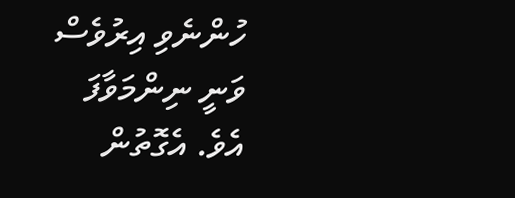ހުންނެވި އިރުވެސް ވަނީ ނިންމަވާފަ އެވެ. އެގޮތުން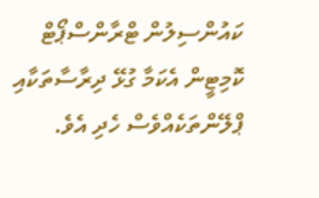ކައުންސިލުން ޓްރާންސްޕޯޓް ކޮމިޓީން އެކަމާ ގުޅޭ ދިރާސާތަކާއި ޕްލޭންތަކެއްވެސް ހެދި އެވެ.